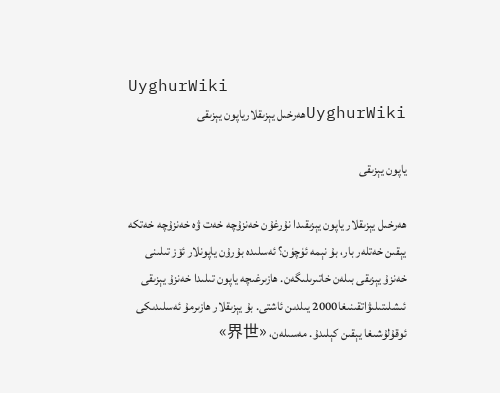UyghurWiki
UyghurWikiھەرخىل يېزىقلارياپون يېزىقى

ياپون يېزىقى

ھەرخىل يېزىقلار ياپون يېزىقىدا نۇرغۇن خەنزۇچە خەت ۋە خەنزۇچە خەتكە يېقىن خەتلەر بار، بۇ نېمە ئۈچۈن؟ ئەسلىدە بۇرۇن ياپونلار ئۆز تىلىنى خەنزۇ يېزىقى بىلەن خاتىرىلىگەن. ھازىرغىچە ياپون تىلىدا خەنزۇ يېزىقى ئىشلىتىلىۋاتقىنىغا2000 يىلدىن ئاشتى. بۇ يېزىقلار ھازىرمۇ ئەسلىدىكى ئوقۇلۇشىغا يېقىن كېلىدۇ. مەسىلەن، «界世»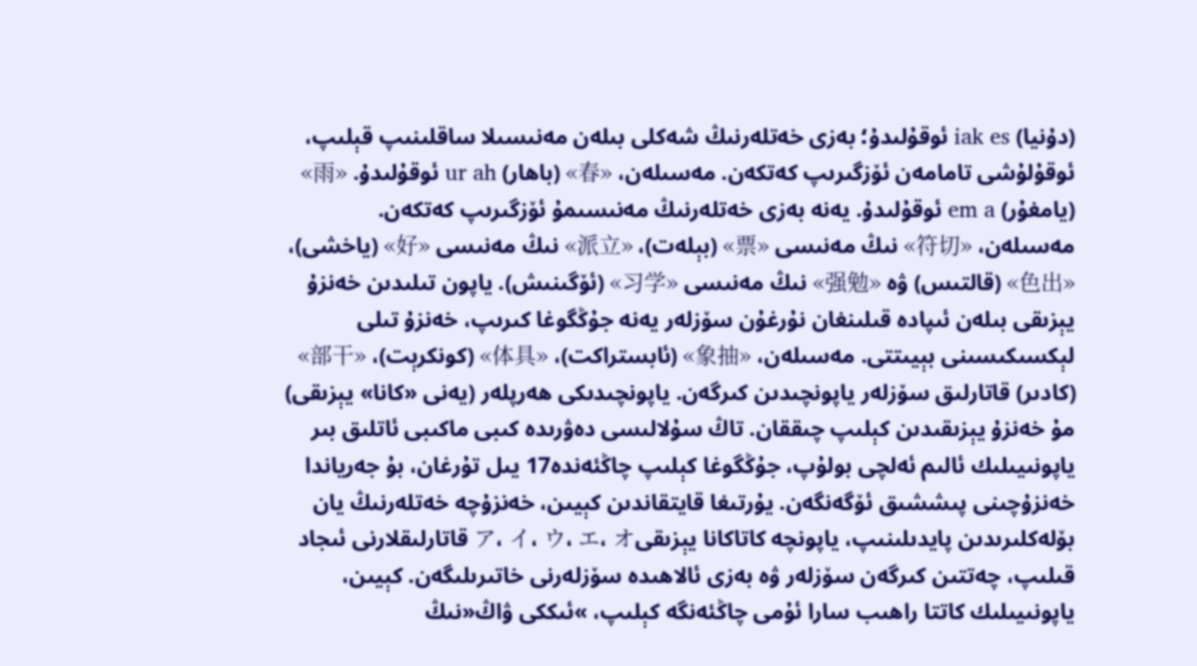(دۇنيا) iak es ئوقۇلىدۇ؛ بەزى خەتلەرنىڭ شەكلى بىلەن مەنىسىلا ساقلىنىپ قېلىپ، ئوقۇلۇشى تامامەن ئۆزگىرىپ كەتكەن. مەسىلەن، «春» (باھار) ur ah ئوقۇلىدۇ. «雨» (يامغۇر) em a ئوقۇلىدۇ. يەنە بەزى خەتلەرنىڭ مەنىسىمۇ ئۆزگىرىپ كەتكەن. مەسىلەن، «符切» نىڭ مەنىسى «票» (بېلەت)، «派立» نىڭ مەنىسى «好» (ياخشى)، «色出» (قالتىس) ۋە «强勉» نىڭ مەنىسى «习学» (ئۆگىنىش). ياپون تىلىدىن خەنزۇ يېزىقى بىلەن ئىپادە قىلىنغان نۇرغۇن سۆزلەر يەنە جۇڭگوغا كىرىپ، خەنزۇ تىلى لېكسىكىسىنى بېيىتتى. مەسىلەن، «象抽» (ئابستراكت)، «体具» (كونكرېت)، «部干» (كادىر) قاتارلىق سۆزلەر ياپونچىدىن كىرگەن. ياپونچىدىكى ھەرپلەر (يەنى «كانا» يېزىقى) مۇ خەنزۇ يېزىقىدىن كېلىپ چىققان. تاڭ سۇلالىسى دەۋرىدە كىبى ماكىبى ئاتلىق بىر ياپونىيىلىك ئالىم ئەلچى بولۇپ، جۇڭگوغا كېلىپ چاڭئەندە17 يىل تۇرغان، بۇ جەرياندا خەنزۇچىنى پىششىق ئۆگەنگەن. يۇرتىغا قايتقاندىن كېيىن، خەنزۇچە خەتلەرنىڭ يان بۆلەكلىرىدىن پايدىلىنىپ، ياپونچە كاتاكانا يېزىقىア، イ، ウ، エ، オ قاتارلىقلارنى ئىجاد قىلىپ، چەتتىن كىرگەن سۆزلەر ۋە بەزى ئالاھىدە سۆزلەرنى خاتىرىلىگەن. كېيىن، ياپونىيىلىك كاتتا راھىب سارا ئۇمى چاڭئەنگە كېلىپ، »ئىككى ۋاڭ«نىڭ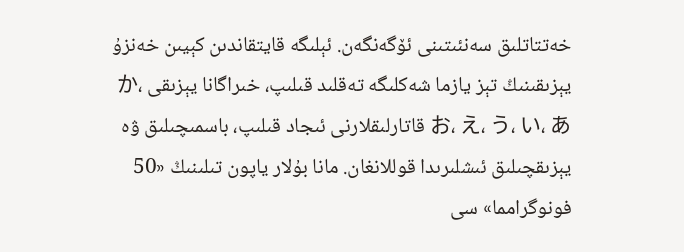خەتتاتلىق سەنئىتىنى ئۆگەنگەن. ئېلىگە قايتقاندىن كېيىن خەنزۇ يېزىقىنىڭ تېز يازما شەكلىگە تەقلىد قىلىپ، خىراگانا يېزىقى か، お، え، う، い، あ قاتارلىقلارنى ئىجاد قىلىپ، باسمىچىلىق ۋە يېزىقچىلىق ئىشلىرىدا قوللانغان. مانا بۇلار ياپون تىلىنىڭ «50 فونوگرامما» سى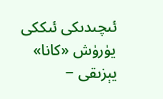ئىچىدىكى ئىككى يۈرۈش «كانا» يېزىقى −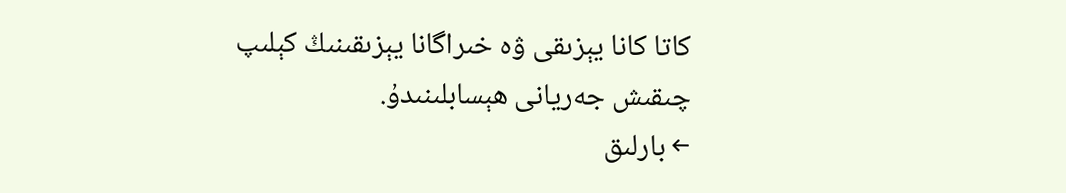كاتا كانا يېزىقى ۋە خىراگانا يېزىقىنىڭ كېلىپ چىقىش جەريانى ھېسابلىنىدۇ.
← بارلىق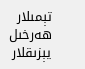تېمىلار ھەرخىل يېزىقلار